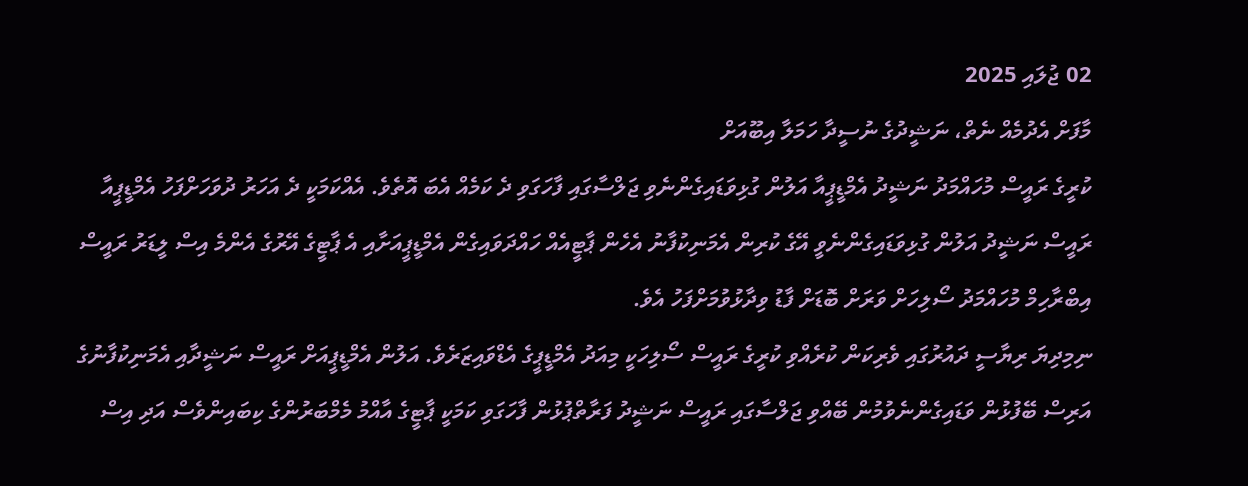02 ޖުލައި 2025
މާފަށް އެދުމެއް ނެތް، ނަޝީދުގެ ނުސީދާ ހަމަލާ އިބޫއަށް
ކުރީގެ ރައީސް މުހައްމަދު ނަޝީދު އެމްޑީޕީއާ އަލުން ގުޅިވަޑައިގެންނެވި ޖަލްސާގައި ފާހަގަވި ދެ ކަމެއް އެބަ އޮތެވެ. އެއްކަމަކީ ދެ އަހަރު ދުވަހަށްފަހު އެމްޑީޕީއާ ރައީސް ނަޝީދު އަލުން ގުޅިވަޑައިގެންނެވީ އޭގެ ކުރިން އެމަނިކުފާނު އެހެން ޕާޓީއެއް ހައްދަވައިގެން އެމްޑީޕީއަށާއި އެ ޕާޓީގެ އޭރުގެ އެންމެ އިސް ލީޑަރު ރައީސް އިބްރާހިމް މުހައްމަދު ސޯލިހަށް ވަރަށް ބޮޑަށް ފާޑު ވިދާޅުވުމަށްފަހު އެވެ.
ނިމިދިޔަ ރިޔާސީ ދައުރުގައި ވެރިކަން ކުރެއްވި ކުރީގެ ރައީސް ސޯލިހަކީ މިއަދު އެމްޑީޕީގެ އެޑްވައިޒަރެވެ. އަލުން އެމްޑީޕީއަށް ރައީސް ނަޝީދާއި އެމަނިކުފާނުގެ އަރިސް ބޭފުޅުން ވަޑައިގެންނެވުމުން ބޭއްވި ޖަލްސާގައި ރައީސް ނަޝީދު ފަރާތްޕުޅުން ފާހަގަވި ކަމަކީ ޕާޓީގެ އާއްމު މެމްބަރުންގެ ކިބައިންވެސް އަދި އިސް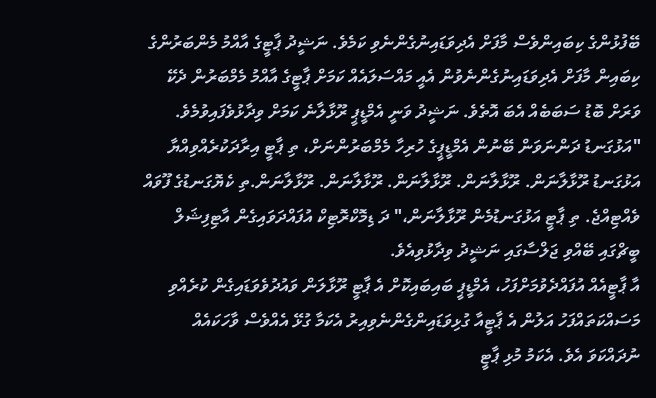ބޭފުޅުންގެ ކިބައިންވެސް މާފަށް އެދިވަޑައިނުގެންނެވި ކަމެވެ. ނަޝީދު ޕާޓީގެ އާއްމު މެންބަރުންގެ ކިބައިން މާފަށް އެދިވަޑައިނުގެންނެވުން އެއީ މައްސަލައެއް ކަމަށް ޕާޓީގެ އާއްމު މެމްބަރުން ދެކޭ ވަރަށް ބޮޑު ސަބަބެއް އެބަ އޮތެވެ. ނަޝީދު ވަނީ އެމްޑީޕީ ރޫޅާލާނެ ކަމަށް ވިދާޅުވެފައިވުމެވެ.
"އަޅުގަނޑު ދަންނަވަން ބޭނުން އެމްޑީޕީގެ ހުރިހާ މެމްބަރުންނަށް، ތި ޕާޓީ އިރާދަކުރެއްވިއްޔާ އަޅުގަނޑު ރޫޅާލާނަން. ރޫޅާލާނަން. ރޫޅާލާނަން. ރޫޅާލާނަން. ރޫޅާލާނަން.ތި ކެޔޮގަނޑުގެ ފޫވައް ވެއްޓިއްޖެ. ތި ޕާޓީ އަޅުގަނޑުމެން ރޫޅާލާނަން،" ދަ ޑިމޮކްރޮޓިކް އުފައްދަވައިގެން އާޓިފިޝަލް ބީޗްގައި ބޭއްވި ޖަލްސާގައި ނަޝީދު ވިދާޅުވިއެވެ.
އާ ޕާޓީއެއް އުފައްދެވުމަށްފަހު، އެމްޑީޕީ ބައިބައިކޮށް އެ ޕާޓީ ރޫޅާލަން ވައުދުވެވަޑައިގެން ކުރެއްވި މަސައްކަތައްފަހު އަލުން އެ ޕާޓީއާ ގުޅިވަޑައިންގެންނެވިއިރު އެކަމާ ގުޅޭ އެއްވެސް ވާހަކައެއް ނުދައްކަވަ އެވެ. އެކަމު މުޅި ޕާޓީ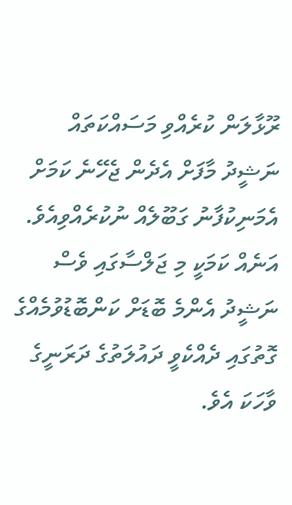ރޫޅާލަން ކުރެއްވި މަސައްކަތައް ނަޝީދު މާފަށް އެދެން ޖެހޭނެ ކަމަށް އެމަނިކުފާނު ގަބޫލެއް ނުކުރެއްވިއެވެ.
އަނެއް ކަމަކީ މި ޖަލްސާގައި ވެސް ނަޝީދު އެންމެ ބޮޑަށް ކަންބޮޑުވުމެއްގެ ގޮތުގައި ދެއްކެވީ ދައުލަތުގެ ދަރަނީގެ ވާހަކަ އެވެ.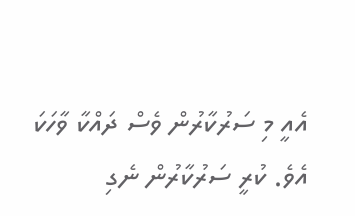އެއީ މި ސަރުކާރުން ވެސް ދައްކާ ވާހަކަ އެވެ. ކުރީ ސަރުކާރުން ނެގި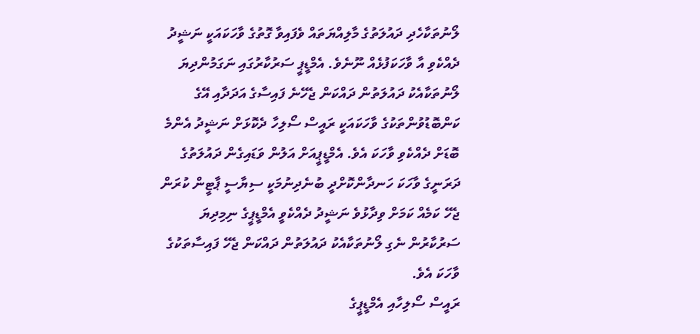ލޯނުތަކާހެދި ދައުލަތުގެ މާލިއްޔަތައް ވެފައިވާ ގޮތުގެ ވާހަކައަކީ ނަޝީދު ދެއްކެވި އާ ވާހަކަފުޅެއް ނޫނެވެ. އެމްޑީޕީ ސަރުކާރުގައި ނަގަމުންދިޔަ ލޯނުތަކާއެކު ދައުލަތުން ދައްކަން ޖެހޭނެ ފައިސާގެ އަދަދާއި އޭގެ ކަންބޮޑުވުންތަކުގެ ވާހަކައަކީ ރައީސް ސޯލިހާ ދެކޮޅަށް ނަޝީދު އެންމެ ބޮޑަށް ދެއްކެވި ވާހަކަ އެވެ. އެމްޑީޕީއަށް އަލުން ވަޑައިގެން ދައުލަތުގެ ދަރަނީގެ ވާހަކަ ހަނދާންކޮށްދީ ބުނެދިނުމަކީ ސިޔާސީ ޕާޓީން ކުރަން ޖެހޭ ކަމެއް ކަމަށް ވިދާޅުވެ ނަޝީދު ދެއްކެވީ އެމްޑީޕީގެ ނިމިދިޔަ ސަރުކާރުން ނެގި ލޯނުތަކާއެކު ދައުލަތުން ދައްކަން ޖެހޭ ފައިސާތަކުގެ ވާހަކަ އެވެ.
ރައީސް ސޯލިހާއި އެމްޑީޕީގެ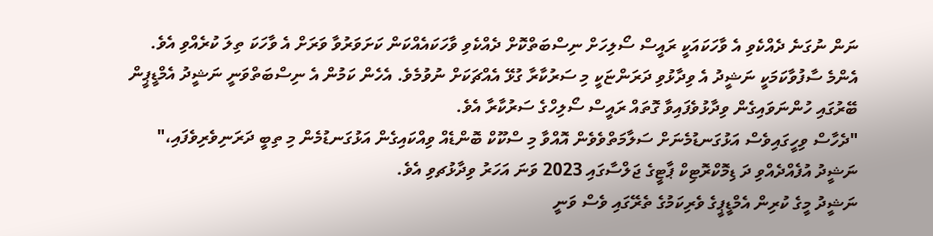ނަން ނުގަނެ ދެއްކެވި އެ ވާހަކައަކީ ރައީސް ސޯލިހަށް ނިސްބަތްކޮށް ދެއްކެވި ވާހަކައެއްކަން ކަށަވަރުވާ ވަރަށް އެ ވާހަކަ ތިލަ ކުރެއްވި އެވެ. އެންމެ ސާފުވާކަމަކީ ނަޝީދު އެ ވިދާޅުވި ދަރަންޏަކީ މި ސަރުކާރާ ގުޅޭ އެއްޗަކަށް ނުވުމެވެ. އެހެން ކަމުން އެ ނިސްބަތްވަނީ ނަޝީދު އެމްޑީޕީން ބޭރުގައި ހުންނަވައިގެން ވިދާޅުވެފައިވާ ގޮތައް ރައީސް ސޯލިހްގެ ސަރުކާރާ އެވެ.
"ދެހާސް ވިހީގައިވެސް އަޅުގަނޑުމެނަށް ސަލާމަތްވެވެން އޮއްވާ މި ސްކޫކް ބޮންޑެއް ވިއްކައިގެން އަޅުގަނޑުމެން މި ތިބީ ދަރަނިވެރިވެފައި،" ނަޝީދު އުފެއްދެއްވި ދަ ޑިމޮކްރޮޓިކް ޕާޓީގެ ޖަލްސާގައި 2023 ވަނަ އަހަރު ވިދާޅުޗވި އެވެ.
ނަޝީދު މީގެ ކުރިން އެމްޑީޕީގެ ވެރިކަމުގެ ތެރޭގައި ވެސް ވަނީ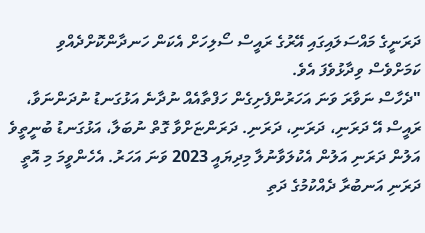ދަރަނީގެ މައްސަލައިގައި އޭރުގެ ރައީސް ސޯލިހަށް އެކަން ހަނދާންކޮށްދެއްވި ކަމަށްވެސް ވިދާޅުވެފަ އެވެ.
"ދެހާސް ނަވާރަ ވަނަ އަހަރުންފެށިގެން ހަފްތާއެއް ނުދާނެ އަޅުގަނޑު ނުދަންނަވާ، ރައީސް އޭ ދަރަނި، ދަރަނި، ދަރަނި. ދަރަންޏަށްވާ ގޮތް ނުބަލާ، އަޅުގަނޑު ބުނީތީވެ އަލުން ދަރަނި އަލުން އެކުލަވާނުލާ މިދިޔައީ 2023 ވަނަ އަހަރު. އެހެންވީމަ މި އޮތީ ދަރަނި އަނބުރާ ދެއްކުމުގެ ދަތި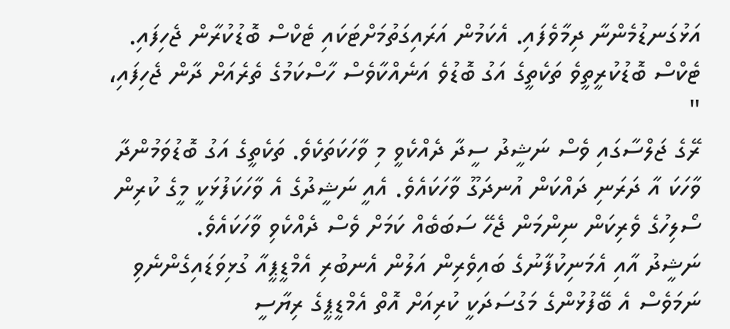އަޅުގަނޑުމެންނާ ދިމާވެފައި. އެކަމުން އަރައިގަތުމަށްޓަކައި ޓެކްސް ބޮޑުކުރާން ޖެހިފައި. ޓެކްސް ބޮޑުކުރީތީވެ ތަކެތީގެ އަގު ބޮޑުވެ އަނެއްކާވެސް ހާސްކަމުގެ ތެރެއަށް ދާން ޖެހިފައި، "
ރޭގެ ޖަލްސާގައި ވެސް ނަޝީދު ސީދާ ދެއްކެވީ މި ވާހަކަތަކެވެ. ތަކެތީގެ އަގު ބޮޑުވަމުންދާ ވާހަކަ އާ ދަރަނި ދައްކަން އުނދަގޫ ވާހަކައެވެ. އެއީ ނަޝީދުގެ އެ ވާހަކަފުޅަކީ މީގެ ކުރިން ސޯލިހުގެ ވެރިކަން ނިންމަން ޖެހޭ ސަބަބެއް ކަމަށް ވެސް ދެއްކެވި ވާހަކައެވެ.
ނަޝީދު އާއި އެމަނިކުފާނުގެ ބައިވެރިން އަލުން އެނބުރި އެމްޑީޕީއާ ގުޅިވަޑައިގެންނެވި ނަމަވެސް އެ ބޭފުޅުންގެ މަގުސަދަކީ ކުރިއަށް އޮތް އެމްޑީޕީގެ ރިޔާސީ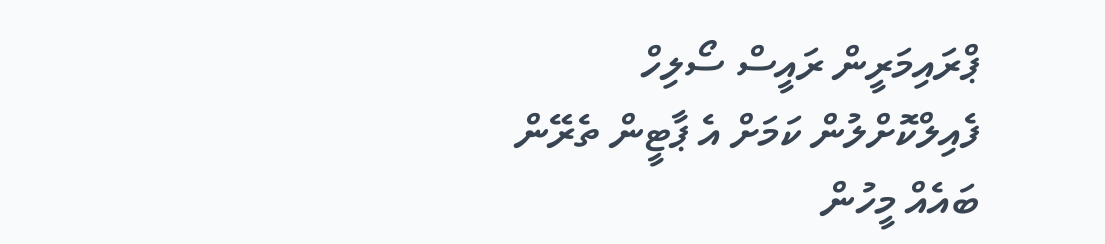ޕްރައިމަރީން ރައީސް ސޯލިހް ފެއިލްކޮށްލުން ކަމަށް އެ ޕާޓީން ތެރޭން ބައެއް މީހުން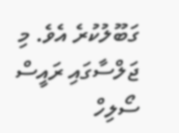ގަބޫލުކުރެ އެވެ. މި ޖަލްސާގައި ރައީސް ސޯލިހް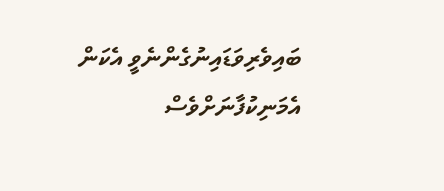ބައިވެރިވަޑައިނުގެންނެވީ އެކަން އެމަނިކުފާނަށްވެސް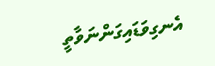އެނގިވަޑައިގަންނަވާތީ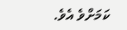ކަމަށްވެ އެވެ.